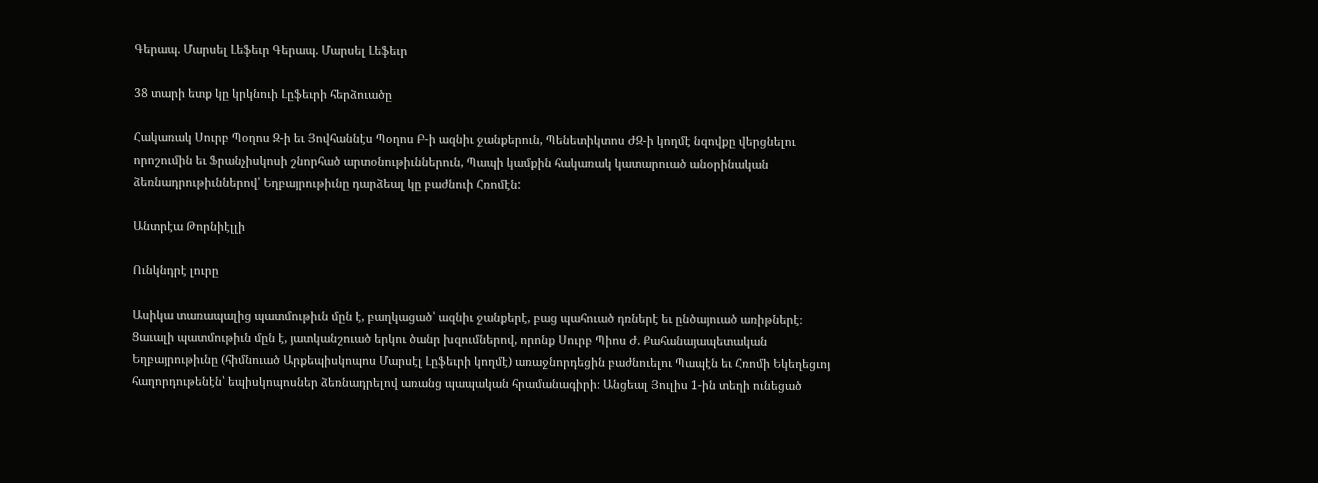Գերապ. Մարսել Լեֆեւր Գերապ. Մարսել Լեֆեւր

38 տարի ետք կը կրկնուի Լըֆեւրի հերձուածը

Հակառակ Սուրբ Պօղոս Զ-ի եւ Յովհաննէս Պօղոս Բ-ի ազնիւ ջանքերուն, Պենետիկտոս ԺԶ-ի կողմէ նզովքը վերցնելու որոշումին եւ Ֆրանչիսկոսի շնորհած արտօնութիւններուն, Պապի կամքին հակառակ կատարուած անօրինական ձեռնադրութիւններով՝ Եղբայրութիւնը դարձեալ կը բաժնուի Հռոմէն:

Անտրէա Թորնիէլլի

Ունկնդրէ լուրը

Ասիկա տառապալից պատմութիւն մըն է, բաղկացած՝ ազնիւ ջանքերէ, բաց պահուած դռներէ եւ ընծայուած առիթներէ։ Ցաւալի պատմութիւն մըն է, յատկանշուած երկու ծանր խզումներով, որոնք Սուրբ Պիոս Ժ. Քահանայապետական Եղբայրութիւնը (հիմնուած Արքեպիսկոպոս Մարսէլ Լըֆեւրի կողմէ) առաջնորդեցին բաժնուելու Պապէն եւ Հռոմի Եկեղեցւոյ հաղորդութենէն՝ եպիսկոպոսներ ձեռնադրելով առանց պապական հրամանագիրի։ Անցեալ Յուլիս 1-ին տեղի ունեցած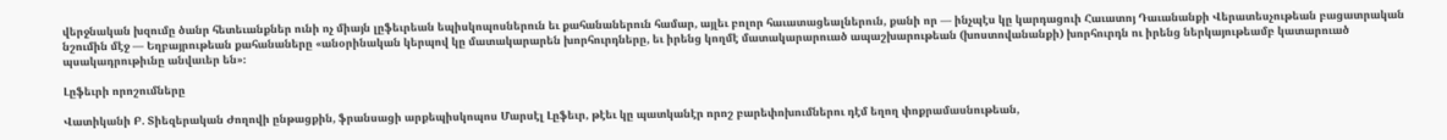վերջնական խզումը ծանր հետեւանքներ ունի ոչ միայն լըֆեւրեան եպիսկոպոսներուն եւ քահանաներուն համար, այլեւ բոլոր հաւատացեալներուն, քանի որ — ինչպէս կը կարդացուի Հաւատոյ Դաւանանքի Վերատեսչութեան բացատրական նշումին մէջ — Եղբայրութեան քահանաները «անօրինական կերպով կը մատակարարեն խորհուրդները, եւ իրենց կողմէ մատակարարուած ապաշխարութեան (խոստովանանքի) խորհուրդն ու իրենց ներկայութեամբ կատարուած պսակադրութիւնը անվաւեր են»։

Լըֆեւրի որոշումները

Վատիկանի Բ. Տիեզերական Ժողովի ընթացքին, ֆրանսացի արքեպիսկոպոս Մարսէլ Լըֆեւր, թէեւ կը պատկանէր որոշ բարեփոխումներու դէմ եղող փոքրամասնութեան,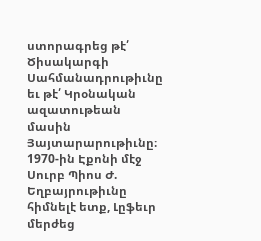ստորագրեց թէ՛ Ծիսակարգի Սահմանադրութիւնը եւ թէ՛ Կրօնական ազատութեան մասին Յայտարարութիւնը։ 1970-ին Էքոնի մէջ Սուրբ Պիոս Ժ. Եղբայրութիւնը հիմնելէ ետք, Լըֆեւր մերժեց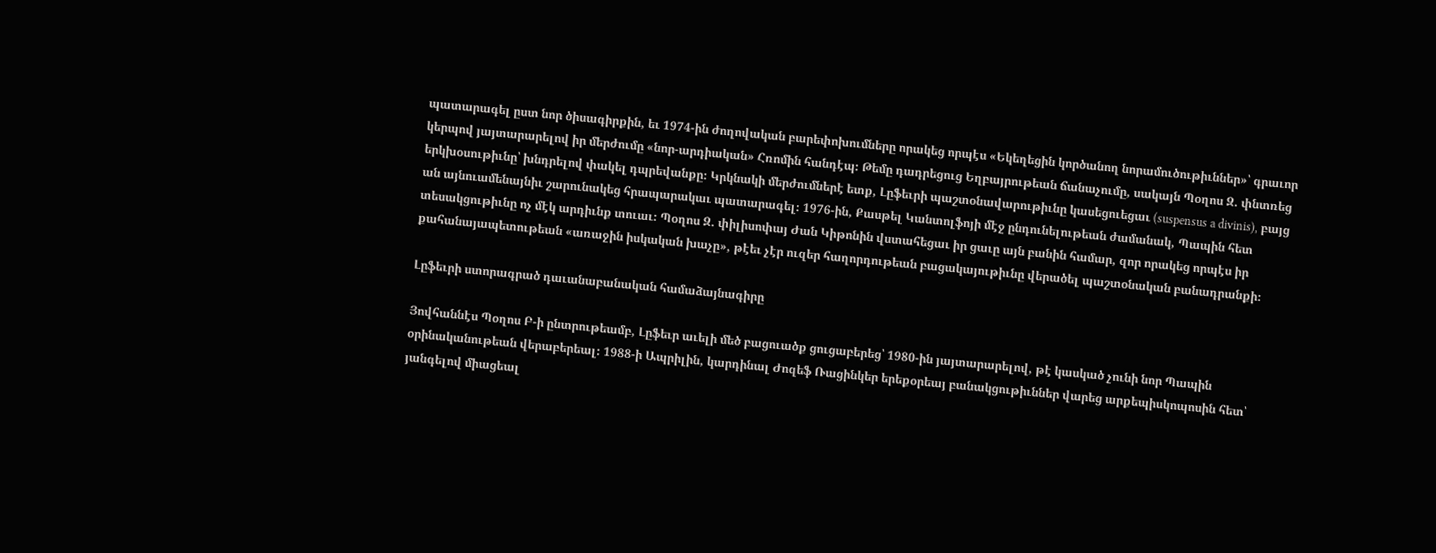պատարագել ըստ նոր ծիսագիրքին, եւ 1974-ին ժողովական բարեփոխումները որակեց որպէս «Եկեղեցին կործանող նորամուծութիւններ»՝ գրաւոր կերպով յայտարարելով իր մերժումը «նոր-արդիական» Հռոմին հանդէպ։ Թեմը դադրեցուց Եղբայրութեան ճանաչումը, սակայն Պօղոս Զ. փնտռեց երկխօսութիւնը՝ խնդրելով փակել դպրեվանքը։ Կրկնակի մերժումներէ ետք, Լըֆեւրի պաշտօնավարութիւնը կասեցուեցաւ (suspensus a divinis), բայց ան այնուամենայնիւ շարունակեց հրապարակաւ պատարագել։ 1976-ին, Քասթել Կանտոլֆոյի մէջ ընդունելութեան ժամանակ, Պապին հետ տեսակցութիւնը ոչ մէկ արդիւնք տուաւ։ Պօղոս Զ. փիլիսոփայ Ժան Կիթոնին վստահեցաւ իր ցաւը այն բանին համար, զոր որակեց որպէս իր քահանայապետութեան «առաջին իսկական խաչը», թէեւ չէր ուզեր հաղորդութեան բացակայութիւնը վերածել պաշտօնական բանադրանքի։

Լըֆեւրի ստորագրած դաւանաբանական համաձայնագիրը

Յովհաննէս Պօղոս Բ-ի ընտրութեամբ, Լըֆեւր աւելի մեծ բացուածք ցուցաբերեց՝ 1980-ին յայտարարելով, թէ կասկած չունի նոր Պապին օրինականութեան վերաբերեալ։ 1988-ի Ապրիլին, կարդինալ Ժոզեֆ Ռացինկեր երեքօրեայ բանակցութիւններ վարեց արքեպիսկոպոսին հետ՝ յանգելով միացեալ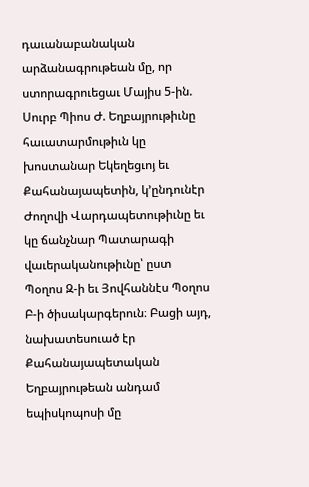դաւանաբանական արձանագրութեան մը, որ ստորագրուեցաւ Մայիս 5-ին. Սուրբ Պիոս Ժ. Եղբայրութիւնը հաւատարմութիւն կը խոստանար Եկեղեցւոյ եւ Քահանայապետին, կ՚ընդունէր Ժողովի Վարդապետութիւնը եւ կը ճանչնար Պատարագի վաւերականութիւնը՝ ըստ Պօղոս Զ-ի եւ Յովհաննէս Պօղոս Բ-ի ծիսակարգերուն։ Բացի այդ, նախատեսուած էր Քահանայապետական Եղբայրութեան անդամ եպիսկոպոսի մը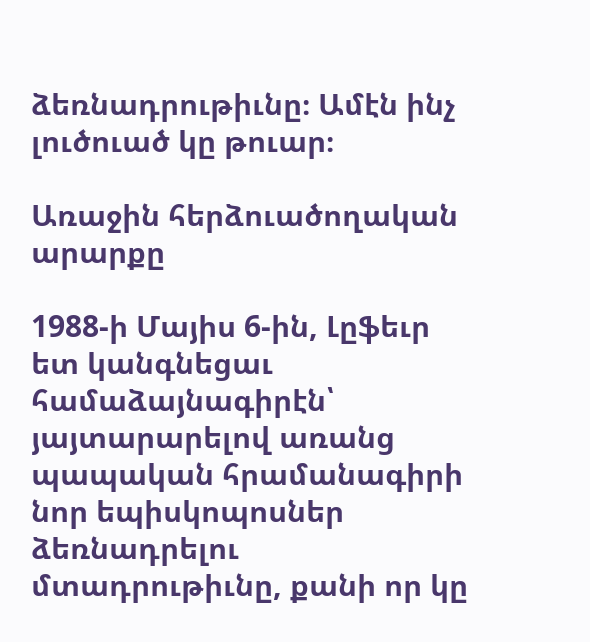ձեռնադրութիւնը։ Ամէն ինչ լուծուած կը թուար։

Առաջին հերձուածողական արարքը

1988-ի Մայիս 6-ին, Լըֆեւր ետ կանգնեցաւ համաձայնագիրէն՝ յայտարարելով առանց պապական հրամանագիրի նոր եպիսկոպոսներ ձեռնադրելու մտադրութիւնը, քանի որ կը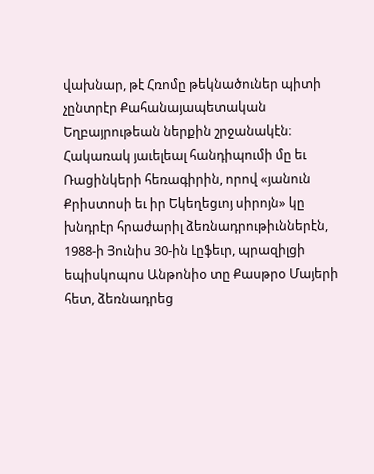վախնար, թէ Հռոմը թեկնածուներ պիտի չընտրէր Քահանայապետական Եղբայրութեան ներքին շրջանակէն։ Հակառակ յաւելեալ հանդիպումի մը եւ Ռացինկերի հեռագիրին, որով «յանուն Քրիստոսի եւ իր Եկեղեցւոյ սիրոյն» կը խնդրէր հրաժարիլ ձեռնադրութիւններէն, 1988-ի Յունիս 30-ին Լըֆեւր, պրազիլցի եպիսկոպոս Անթոնիօ տը Քասթրօ Մայերի հետ, ձեռնադրեց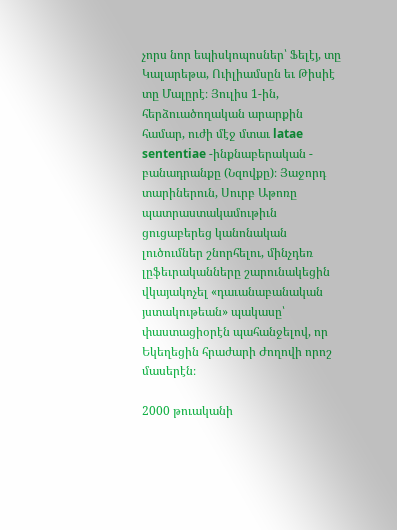չորս նոր եպիսկոպոսներ՝ Ֆելէյ, տը Կալարեթա, Ուիլիամսըն եւ Թիսիէ տը Մալըրէ։ Յուլիս 1-ին, հերձուածողական արարքին համար, ուժի մէջ մտաւ latae sententiae -ինքնաբերական - բանադրանքը (Նզովքը)։ Յաջորդ տարիներուն, Սուրբ Աթոռը պատրաստակամութիւն ցուցաբերեց կանոնական լուծումներ շնորհելու, մինչդեռ լըֆեւրականները շարունակեցին վկայակոչել «դաւանաբանական յստակութեան» պակասը՝ փաստացիօրէն պահանջելով, որ Եկեղեցին հրաժարի Ժողովի որոշ մասերէն։

2000 թուականի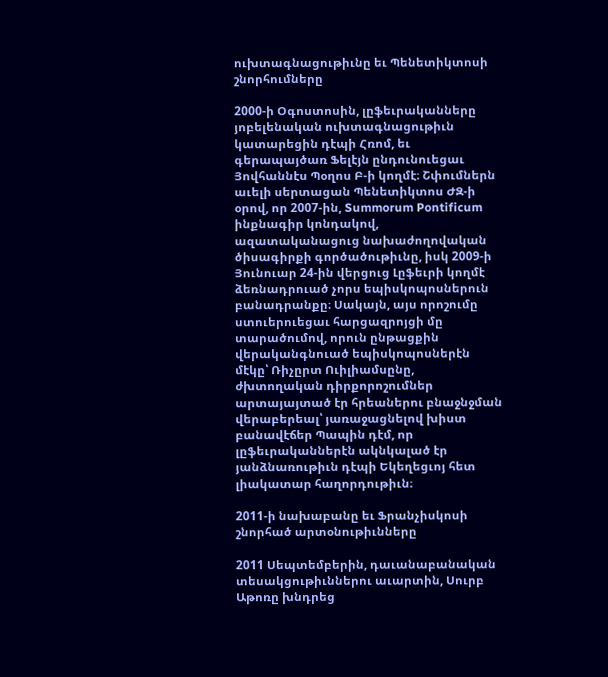ուխտագնացութիւնը եւ Պենետիկտոսի շնորհումները

2000-ի Օգոստոսին, լըֆեւրականները յոբելենական ուխտագնացութիւն կատարեցին դէպի Հռոմ, եւ գերապայծառ Ֆելէյն ընդունուեցաւ Յովհաննէս Պօղոս Բ-ի կողմէ։ Շփումներն աւելի սերտացան Պենետիկտոս ԺԶ-ի օրով, որ 2007-ին, Summorum Pontificum ինքնագիր կոնդակով, ազատականացուց նախաժողովական ծիսագիրքի գործածութիւնը, իսկ 2009-ի Յունուար 24-ին վերցուց Լըֆեւրի կողմէ ձեռնադրուած չորս եպիսկոպոսներուն բանադրանքը։ Սակայն, այս որոշումը ստուերուեցաւ հարցազրոյցի մը տարածումով, որուն ընթացքին վերականգնուած եպիսկոպոսներէն մէկը՝ Ռիչըրտ Ուիլիամսընը, ժխտողական դիրքորոշումներ արտայայտած էր հրեաներու բնաջնջման վերաբերեալ՝ յառաջացնելով խիստ բանավէճեր Պապին դէմ, որ լըֆեւրականներէն ակնկալած էր յանձնառութիւն դէպի Եկեղեցւոյ հետ լիակատար հաղորդութիւն։

2011-ի նախաբանը եւ Ֆրանչիսկոսի շնորհած արտօնութիւնները

2011 Սեպտեմբերին, դաւանաբանական տեսակցութիւններու աւարտին, Սուրբ Աթոռը խնդրեց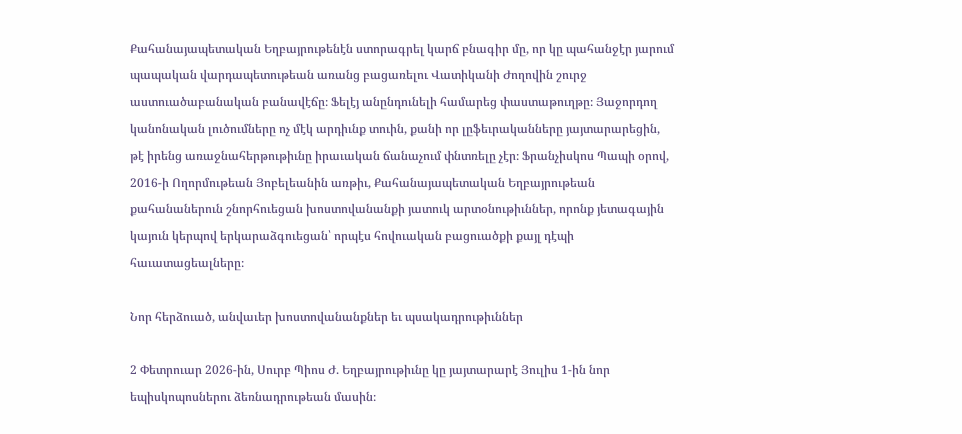Քահանայապետական Եղբայրութենէն ստորագրել կարճ բնագիր մը, որ կը պահանջէր յարում պապական վարդապետութեան առանց բացառելու Վատիկանի Ժողովին շուրջ աստուածաբանական բանավէճը։ Ֆելէյ անընդունելի համարեց փաստաթուղթը։ Յաջորդող կանոնական լուծումները ոչ մէկ արդիւնք տուին, քանի որ լըֆեւրականները յայտարարեցին, թէ իրենց առաջնահերթութիւնը իրաւական ճանաչում փնտռելը չէր։ Ֆրանչիսկոս Պապի օրով, 2016-ի Ողորմութեան Յոբելեանին առթիւ, Քահանայապետական Եղբայրութեան քահանաներուն շնորհուեցան խոստովանանքի յատուկ արտօնութիւններ, որոնք յետագային կայուն կերպով երկարաձգուեցան՝ որպէս հովուական բացուածքի քայլ դէպի հաւատացեալները։

Նոր հերձուած, անվաւեր խոստովանանքներ եւ պսակադրութիւններ

2 Փետրուար 2026-ին, Սուրբ Պիոս Ժ. Եղբայրութիւնը կը յայտարարէ Յուլիս 1-ին նոր եպիսկոպոսներու ձեռնադրութեան մասին։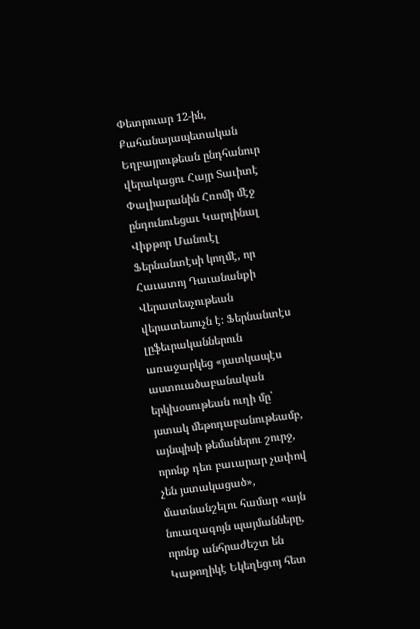Փետրուար 12-ին, Քահանայապետական Եղբայրութեան ընդհանուր վերակացու Հայր Տաւիտէ Փալիարանին Հռոմի մէջ ընդունուեցաւ Կարդինալ Վիքթոր Մանուէլ Ֆերնանտէսի կողմէ, որ Հաւատոյ Դաւանանքի Վերատեսչութեան վերատեսուչն է։ Ֆերնանտէս լըֆեւրականներուն առաջարկեց «յատկապէս աստուածաբանական երկխօսութեան ուղի մը՝ յստակ մեթոդաբանութեամբ, այնպիսի թեմաներու շուրջ, որոնք դեռ բաւարար չափով չեն յստակացած», մատնանշելու համար «այն նուազագոյն պայմանները, որոնք անհրաժեշտ են Կաթողիկէ Եկեղեցւոյ հետ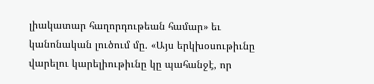լիակատար հաղորդութեան համար» եւ կանոնական լուծում մը. «Այս երկխօսութիւնը վարելու կարելիութիւնը կը պահանջէ, որ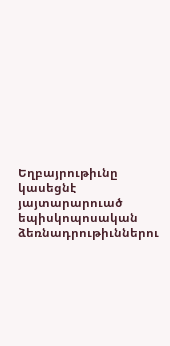Եղբայրութիւնը կասեցնէ յայտարարուած եպիսկոպոսական ձեռնադրութիւններու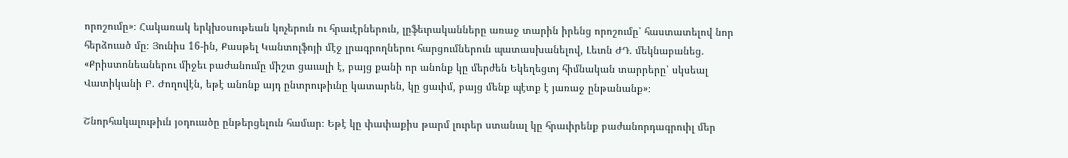որոշումը»։ Հակառակ երկխօսութեան կոչերուն ու հրաւէրներուն, լըֆեւրականները առաջ տարին իրենց որոշումը՝ հաստատելով նոր հերձուած մը։ Յունիս 16-ին, Քասթել Կանտոլֆոյի մէջ լրագրողներու հարցումներուն պատասխանելով, Լեւոն ԺԴ. մեկնաբանեց. «Քրիստոնեաներու միջեւ բաժանումը միշտ ցաւալի է, բայց քանի որ անոնք կը մերժեն Եկեղեցւոյ հիմնական տարրերը՝ սկսեալ Վատիկանի Բ. Ժողովէն, եթէ անոնք այդ ընտրութիւնը կատարեն, կը ցաւիմ, բայց մենք պէտք է յառաջ ընթանանք»։

Շնորհակալութիւն յօդուածը ընթերցելուն համար։ Եթէ կը փափաքիս թարմ լուրեր ստանալ կը հրաւիրենք բաժանորդագրուիլ մեր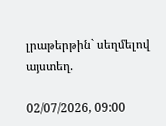լրաթերթին` սեղմելով այստեղ.

02/07/2026, 09:00